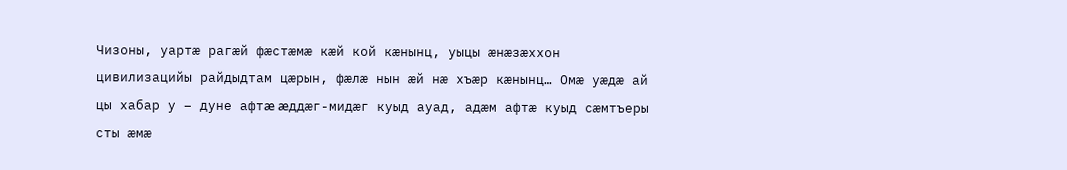Чизоны, уартæ рагæй фæстæмæ кæй кой кæнынц, уыцы æнæзæххон цивилизацийы райдыдтам цæрын, фæлæ нын æй нæ хъæр кæнынц… Омæ уæдæ ай цы хабар у – дуне афтæ æддæг-мидæг куыд ауад, адæм афтæ куыд сæмтъеры сты æмæ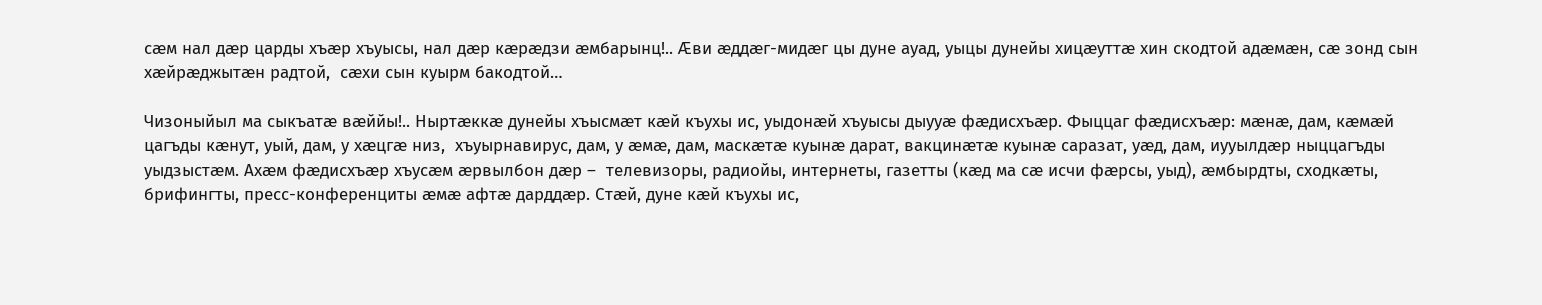сæм нал дæр царды хъæр хъуысы, нал дæр кæрæдзи æмбарынц!.. Æви æддæг-мидæг цы дуне ауад, уыцы дунейы хицæуттæ хин скодтой адæмæн, сæ зонд сын хæйрæджытæн радтой,  сæхи сын куырм бакодтой…

Чизоныйыл ма сыкъатæ вæййы!.. Ныртæккæ дунейы хъысмæт кæй къухы ис, уыдонæй хъуысы дыууæ фæдисхъæр. Фыццаг фæдисхъæр: мæнæ, дам, кæмæй цагъды кæнут, уый, дам, у хæцгæ низ,  хъуырнавирус, дам, у æмæ, дам, маскæтæ куынæ дарат, вакцинæтæ куынæ саразат, уæд, дам, иууылдæр ныццагъды уыдзыстæм. Ахæм фæдисхъæр хъусæм æрвылбон дæр –  телевизоры, радиойы, интернеты, газетты (кæд ма сæ исчи фæрсы, уыд), æмбырдты, сходкæты, брифингты, пресс-конференциты æмæ афтæ дарддæр. Стæй, дуне кæй къухы ис,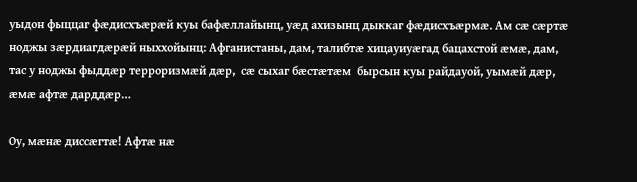уыдон фыццаг фæдисхъæрæй куы бафæллайынц, уæд ахизынц дыккаг фæдисхъæрмæ. Ам сæ сæртæ ноджы зæрдиагдæрæй ныххойынц: Афганистаны, дам, талибтæ хицауиуæгад бацахстой æмæ, дам, тас у ноджы фыддæр терроризмæй дæр,  сæ сыхаг бæстæтæм  бырсын куы райдауой, уымæй дæр, æмæ афтæ дарддæр…

Оу, мæнæ диссæгтæ! Афтæ нæ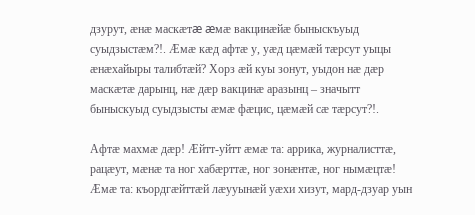дзурут, æнæ маскæтæ æмæ вакцинæйæ быныскъуыд суыдзыстæм?!. Æмæ кæд афтæ у, уæд цæмæй тæрсут уыцы æнæхайыры талибтæй? Хорз æй куы зонут, уыдон нæ дæр маскæтæ дарынц, нæ дæр вакцинæ аразынц – значытт быныскуыд суыдзысты æмæ фæцис, цæмæй сæ тæрсут?!.

Афтæ махмæ дæр! Æйтт-уйтт æмæ та: аррика, журналисттæ, рацæут, мæнæ та ног хабæрттæ, ног зонæнтæ, ног нымæцтæ! Æмæ та: къордгæйттæй лæууынæй уæхи хизут, мард-дзуар уын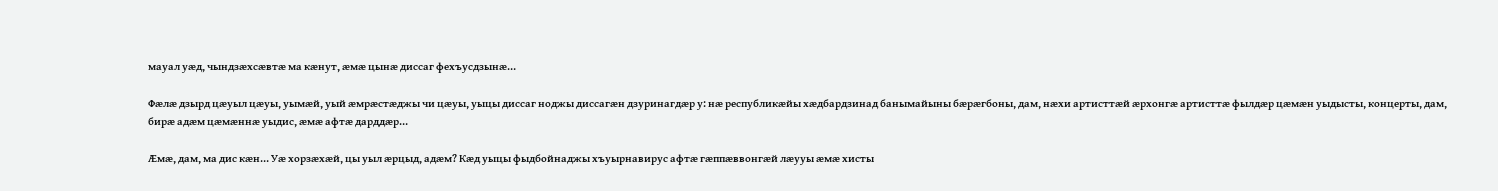мауал уæд, чындзæхсæвтæ ма кæнут, æмæ цынæ диссаг фехъусдзынæ…

Фæлæ дзырд цæуыл цæуы, уымæй, уый æмрæстæджы чи цæуы, уыцы диссаг ноджы диссагæн дзуринагдæр у: нæ республикæйы хæдбардзинад банымайыны бæрæгбоны, дам, нæхи артисттæй æрхонгæ артисттæ фылдæр цæмæн уыдысты, концерты, дам, бирæ адæм цæмæннæ уыдис, æмæ афтæ дарддæр…

Æмæ, дам, ма дис кæн… Уæ хорзæхæй, цы уыл æрцыд, адæм? Кæд уыцы фыдбойнаджы хъуырнавирус афтæ гæппæввонгæй лæууы æмæ хисты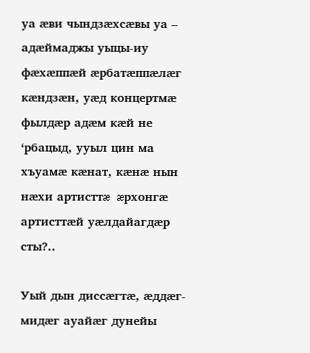уа æви чындзæхсæвы уа – адæймаджы уыцы-иу фæхæппæй æрбатæппæлæг кæндзæн, уæд концертмæ фылдæр адæм кæй не ‘рбацыд, ууыл цин ма хъуамæ кæнат, кæнæ нын нæхи артисттæ æрхонгæ артисттæй уæлдайагдæр сты?..

Уый дын диссæгтæ, æддæг-мидæг ауайæг дунейы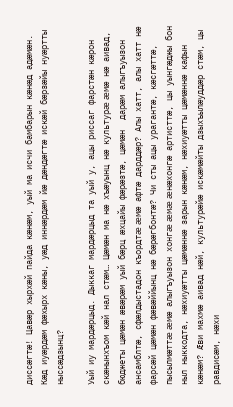диссæгтæ! Цавæр хырхæй пайда кæнæм, уый ма исчи бамбарын кæнæд адæмæн. Кæд иуæрдæм фæхырх кæны, уæд иннæрдæм йæ дæндæгтæ искæй бæрзæйы нуæртты ныссæдзынц?

Уый иу мардæрцыд. Дыккаг мардæрцыд та уый у, ацы риссаг фарстæн кæрон скæнынхъом кæй нал стæм… Цæмæн ма нæ хъæуынц нæ культурæ æмæ нæ аивад, бюджеты цæмæн æвæрæм уый бæрц æхцайы фæрæзтæ, цæмæн  дарæм алыгъуызон ансамблтæ, сфæлдыстадон къордтæ æмæ афтæ дарддæр? Алы хатт, алы хатт нæ фарсæй цæмæн фæвæййынц нæ бæрæгбонтæ? Чи сты ацы урагантæ, кæсгæттæ, пысылмæттæ æмæ алыгъуызон хонгæ æмæ æнæхонгæ артисттæ, цы уынгæджы бон ныл ныккодта, нæхиуæтты цæмæннæ зарын кæнæм, нæхиуæтты цæмæннæ кафын кæнæм? Æви махмæ аивад нæй, культурæйæ искæмæйты дзыхъылæуддæр стæм, цы равдисæм, нæхи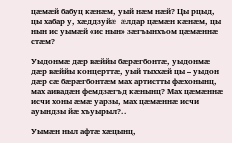цæмæй бабуц кæнæм, уый нæм нæй? Цы рцыд, цы хабар у, хæддзуйæ æлдар цæмæн кæнæм, цы нын ис уымæй «ис нын» зæгъынхъом цæмæннæ стæм?

Уыдонмæ дæр вæййы бæрæгбонтæ, уыдонмæ дæр вæййы концерттæ, уый тыххæй цы – уыдон дæр сæ бæрæгбонтæм мах артистты фæхонынц, мах аивадæн фемдзæгъд кæнынц? Мах цæмæннæ исчи хоны æмæ уарзы, мах цæмæннæ исчи ауындзы йæ хъуырыл?..

Уымæн ныл афтæ хæцынц,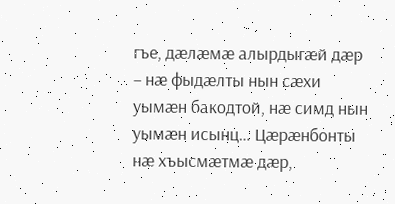гъе, дæлæмæ алырдыгæй дæр – нæ фыдæлты нын сæхи уымæн бакодтой, нæ симд нын уымæн исынц… Цæрæнбонты нæ хъысмæтмæ дæр,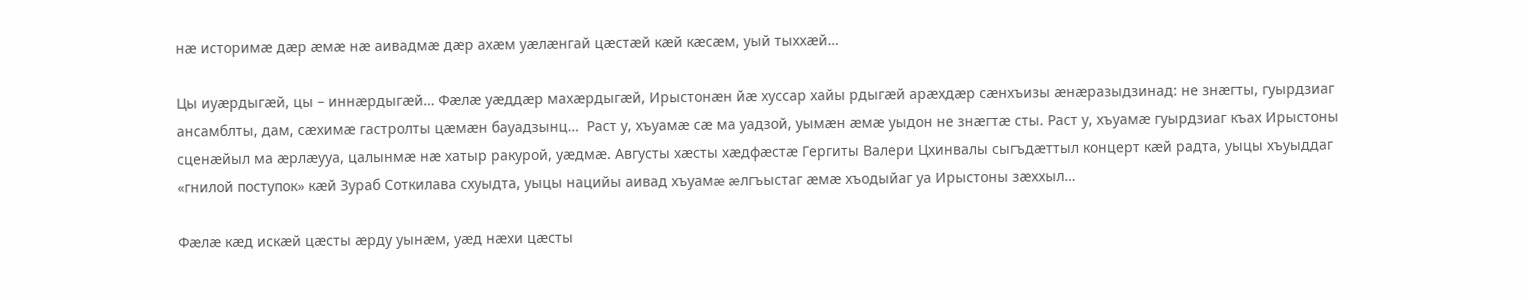нæ историмæ дæр æмæ нæ аивадмæ дæр ахæм уæлæнгай цæстæй кæй кæсæм, уый тыххæй…

Цы иуæрдыгæй, цы – иннæрдыгæй… Фæлæ уæддæр махæрдыгæй, Ирыстонæн йæ хуссар хайы рдыгæй арæхдæр сæнхъизы æнæразыдзинад: не знæгты, гуырдзиаг ансамблты, дам, сæхимæ гастролты цæмæн бауадзынц…  Раст у, хъуамæ сæ ма уадзой, уымæн æмæ уыдон не знæгтæ сты. Раст у, хъуамæ гуырдзиаг къах Ирыстоны сценæйыл ма æрлæууа, цалынмæ нæ хатыр ракурой, уæдмæ. Августы хæсты хæдфæстæ Гергиты Валери Цхинвалы сыгъдæттыл концерт кæй радта, уыцы хъуыддаг «гнилой поступок» кæй Зураб Соткилава схуыдта, уыцы нацийы аивад хъуамæ æлгъыстаг æмæ хъодыйаг уа Ирыстоны зæххыл…

Фæлæ кæд искæй цæсты æрду уынæм, уæд нæхи цæсты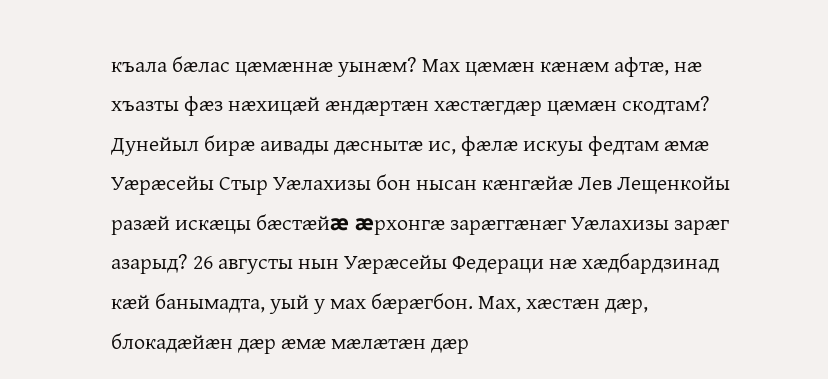къала бæлас цæмæннæ уынæм? Мах цæмæн кæнæм афтæ, нæ хъазты фæз нæхицæй æндæртæн хæстæгдæр цæмæн скодтам? Дунейыл бирæ аивады дæснытæ ис, фæлæ искуы федтам æмæ Уæрæсейы Стыр Уæлахизы бон нысан кæнгæйæ Лев Лещенкойы разæй искæцы бæстæйæ æрхонгæ зарæггæнæг Уæлахизы зарæг азарыд? 26 августы нын Уæрæсейы Федераци нæ хæдбардзинад кæй банымадта, уый у мах бæрæгбон. Мах, хæстæн дæр, блокадæйæн дæр æмæ мæлæтæн дæр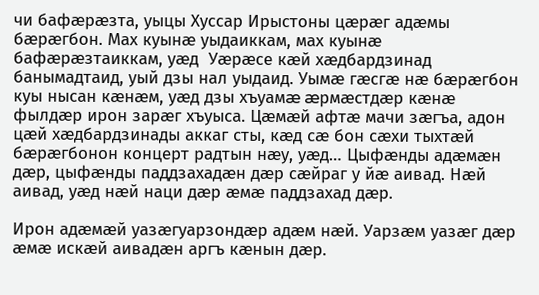чи бафæрæзта, уыцы Хуссар Ирыстоны цæрæг адæмы бæрæгбон. Мах куынæ уыдаиккам, мах куынæ бафæрæзтаиккам, уæд  Уæрæсе кæй хæдбардзинад банымадтаид, уый дзы нал уыдаид. Уымæ гæсгæ нæ бæрæгбон куы нысан кæнæм, уæд дзы хъуамæ æрмæстдæр кæнæ фылдæр ирон зарæг хъуыса. Цæмæй афтæ мачи зæгъа, адон цæй хæдбардзинады аккаг сты, кæд сæ бон сæхи тыхтæй бæрæгбонон концерт радтын нæу, уæд… Цыфæнды адæмæн дæр, цыфæнды паддзахадæн дæр сæйраг у йæ аивад. Нæй аивад, уæд нæй наци дæр æмæ паддзахад дæр.

Ирон адæмæй уазæгуарзондæр адæм нæй. Уарзæм уазæг дæр æмæ искæй аивадæн аргъ кæнын дæр.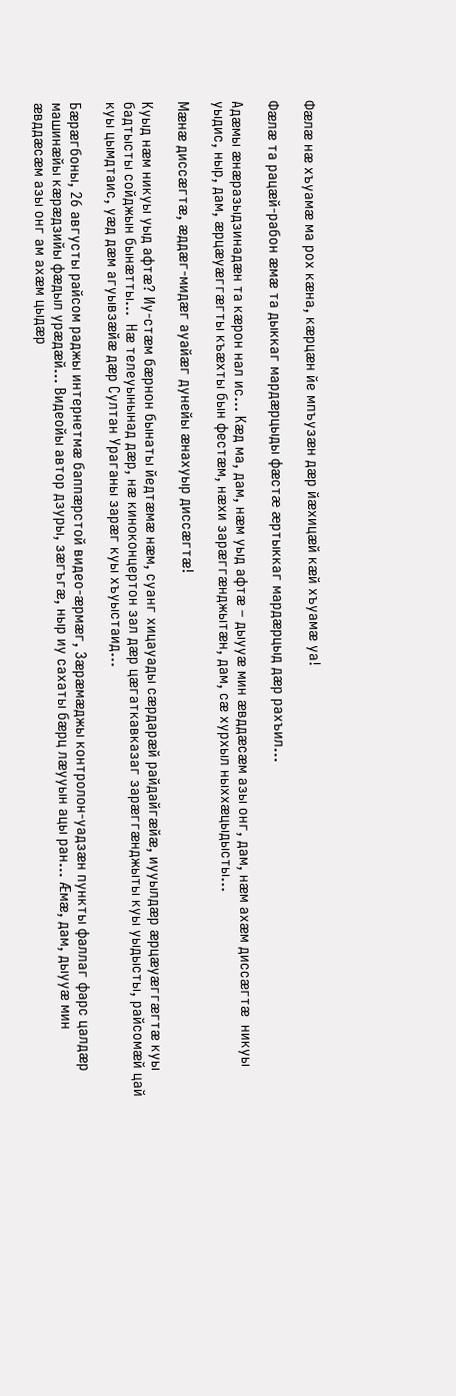Фæлæ нæ хъуамæ ма рох кæна, кæрцæн йе мпъузæн дæр йæхицæй кæй хъуамæ уа!

Фæлæ та рацæй-рабон æмæ та дыккаг мардæрцыды фæстæ æртыккаг мардæрцыд дæр рахъил…

Адæмы æнæразыдзинадæн та кæрон нал ис… Кæд ма, дам, нæм уыд афтæ – дыууæ мин æвддæсæм азы онг, дам, нæм ахæм диссæгтæ  никуы уыдис, ныр, дам, æрцæуæггæгты къæхты бын фестæм, нæхи зарæггæнджытæн, дам, сæ хурхыл ныххæцыдысты…

Мæнæ диссæгтæ, æддæг-мидæг ауайæг дунейы æнахуыр диссæгтæ!

Куыд нæм никуы уыд афтæ? Иу-стæм бæрнон бынаты йедтæмæ нæм, суанг хицауады сæрдарæй райдайгæйæ, иууылдæр æрцæуæггæгтæ куы бадтысты сойджын бынæтты…  Нæ телеуынынад дæр, нæ киноконцертон зал дæр цæгаткавказаг зарæггæнджыты куы уыдысты, райсомæй цай куы цымдтаис, уæд дæм агуывзæйæ дæр Султан Ураганы зарæг куы хъуыстаид…

Бæрæгбоны, 26 августы райсом раджы интернетмæ баппæрстой видео-æрмæг, Зæрæмæджы контролон-уадзæн пункты фаллаг фарс цалдæр машинæйы кæрæдзийы фæдыл урæдæй… Видеойы автор дзуры, зæгъгæ, ныр иу сахаты бæрц лæууын ацы ран… Æмæ, дам, дыууæ мин æвддæсæм азы онг ам ахæм цыдæр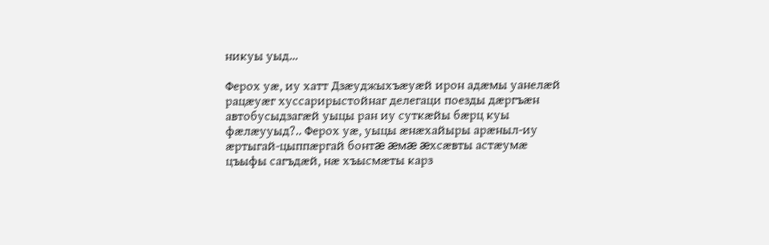никуы уыд…

Ферох уæ, иу хатт Дзæуджыхъæуæй ирон адæмы уанелæй рацæуæг хуссарирыстойнаг делегаци поезды дæргъæн автобусыдзагæй уыцы ран иу суткæйы бæрц куы фæлæууыд?.. Ферох уæ, уыцы æнæхайыры арæныл-иу æртыгай-цыппæргай бонтæ æмæ æхсæвты астæумæ цъыфы сагъдæй, нæ хъысмæты карз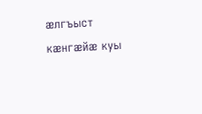æлгъыст кæнгæйæ куы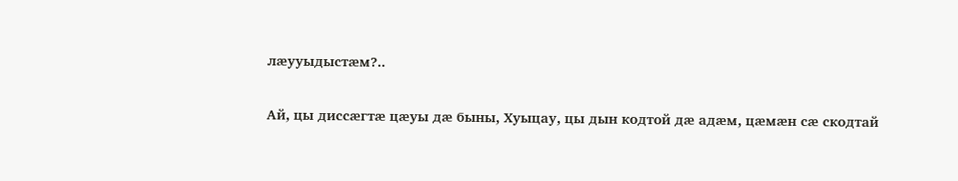лæууыдыстæм?..

Ай, цы диссæгтæ цæуы дæ быны, Хуыцау, цы дын кодтой дæ адæм, цæмæн сæ скодтай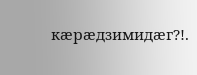кæрæдзимидæг?!.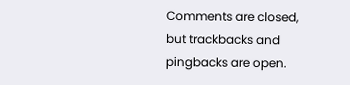Comments are closed, but trackbacks and pingbacks are open.